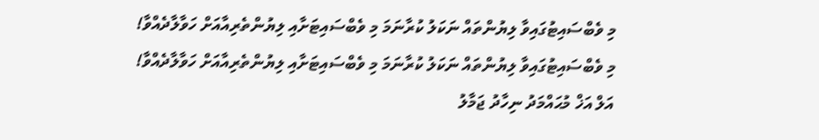މި ވެބްސައިޓުގައިވާ ލިޔުންތައް ނަކަލު ކުރާނަމަ މި ވެބްސައިޓަށާއި ލިޔުންތެރިއާއަށް ހަވާލާދެއްވާ!
މި ވެބްސައިޓުގައިވާ ލިޔުންތައް ނަކަލު ކުރާނަމަ މި ވެބްސައިޓަށާއި ލިޔުންތެރިއާއަށް ހަވާލާދެއްވާ!
އަލް އަޚް މުޙައްމަދު ނިހާދު ޖަމާލު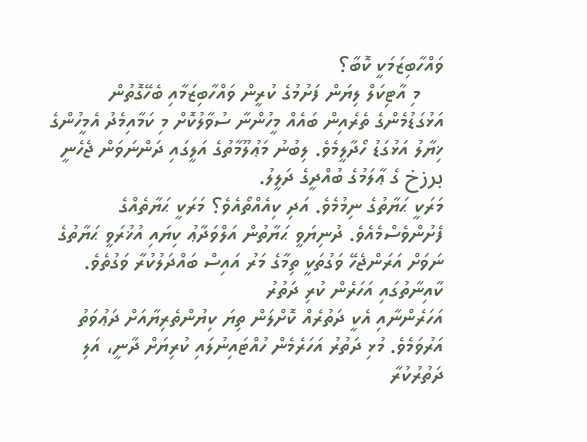ވައްހާބިޒަމަކީ ކޮބާ؟
    މި އާޓިކަލް ލިޔަން ފަށުމުގެ ކުރީން ވައްހާބިޒަމާއި ބެހޭގޮތުން އަޅުގަޑުމެންގެ ތެރެއިން ބައެއް މީހުންނާ ސުވާލުކޮށް މި ކަމާއިމެދު އެމީހުންގެ ޚިޔާލު އަޅުގަޑު ހޯދާލީމެވެ. ލިބުނު މަޢުލޫމާތުގެ އަލީގައި ދަންނަވަން ޖެހެނީ
برزخ ގެ ޢާލަމުގެ ބުއްދީގެ ދަލީލު.
މަރަކީ ޙަޔާތުގެ ނިމުމެވެ. އަދި ކިއެއްތޯއެވެ؟ މަރަކީ ޙަޔާތެއްގެ ފެށުންވެސްމެއެވެ. ދުނިޔަވީ ޙަޔާތުން އަލްވަދާޢު ކިޔައި އުޚުރަވީ ޙަޔާތުގެ ނަވަށް އަރަންޖެހޭ ވަގުތަކީ ތިމާގެ މަރު އައިސް ބައްދަލުކުރާ ވަގުތެވެ.
ކާއިނާތުގައި އަހަރެން ކުރި ދަތުރު
އަހަރެންނާއި އެކީ ދަތުރެއް ކޮށްލަން ތިޔަ ކިޔުންތެރިޔާއަށް ދަޢުވަތު އަރުވަމެވެ. މުޅި ދަތުރު އަހަރެމެން ހުއްޓައިނުލައި ކުރިޔަށް ދާނީ، އަލި ދަތުރުކުރާ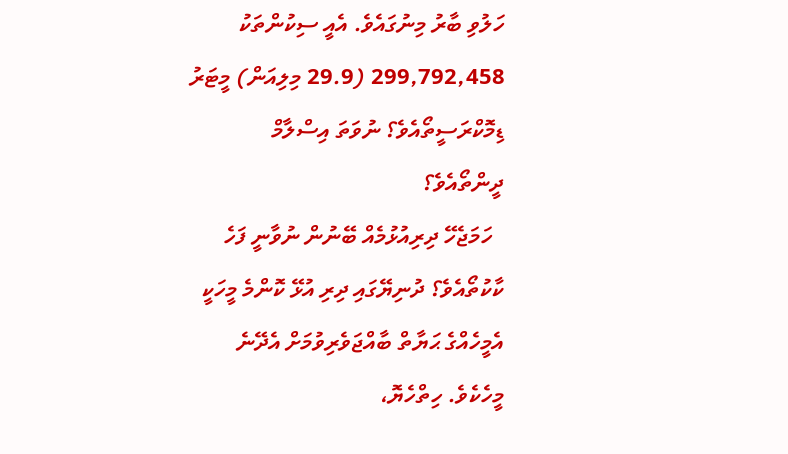ހަލުވި ބާރު މިނުގައެވެ. އެއީ ސިކުންތަކު 299,792,458 (29.9 މިލިއަން) މީޓަރު
ޑިމޮކްރަސީތޯއެވެ؟ ނުވަތަ އިސްލާމް ދީންތޯއެވެ؟
  ހަމަޖެހޭ ދިރިއުޅުމެއް ބޭނުން ނުވާނީ ފަހެ ކާކުތޯއެވެ؟ ދުނިޔޭގައި ދިރި އުޅޭ ކޮންމެ މީހަކީ އެމީހެއްގެ ޙަޔާތް ބާއްޖަވެރިވުމަށް އެދޭނެ މީހެކެވެ. ހިތްހެޔޮ،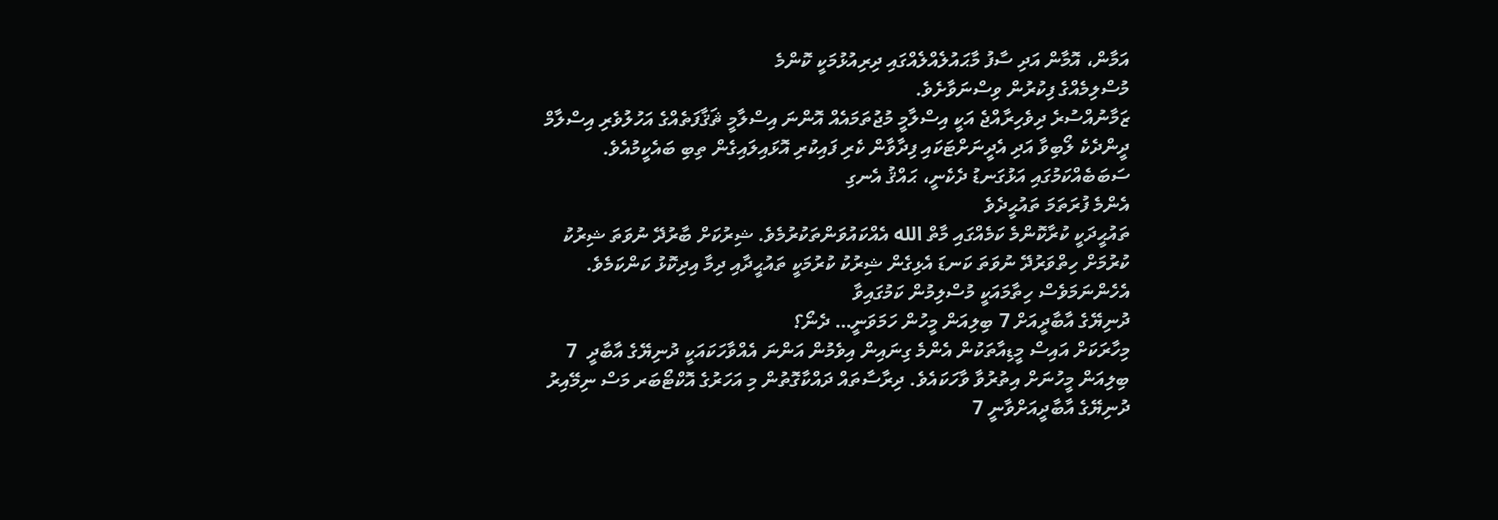އަމާން، އޮމާން އަދި ސާފު މާޙައުލެއްލެއްގައި ދިރިއުޅުމަކީ ކޮންމެ
މުސްލިމެއްގެ ފިކުރުން ވިސްނަވާށެވެ.
ޒަމާނުއްސުރެ ދިވެހިރާއްޖެ އަކީ އިސްލާމީ މުޖުތަމައެއް އޮންނަ އިސްލާމީ ޘަޤާފަތެއްގެ އަހުލުވެރި އިސްލާމް ދީންދެކެ ލޯބިވާ އަދި އެދީނަށްޓަކައި ފިދާވާން ކެރި ފައިކުރި އޮޅައިލައިގެން ތިބި ބައެކީމުއެވެ. ސަބަބެއްކަމުގައި އަޅުގަނޑު ދެކެނީ، ޙައްޤު އެނގި
އެންމެ ފުރަތަމަ ތައުޙީދެވެ
ތައުޙީދަކީ ކުރާކޮންމެ ކަމެއްގައި މާތް الله އެއްކައުވަންތަކުރުމެވެ. ޝިރުކަށް ބާރުދޭ ނުވަތަ ޝިރުކު ކުރުމަށް ހިތްވަރުދޭ ނުވަތަ ކަނޑަ އެޅިގެން ޝިރުކު ކުރުމަކީ ތައުޙީދާއި ދިމާ އިދިކޮޅު ކަންކަމެވެ. އެހެންނަމަވެސް ހިތާމައަކީ މުސްލިމުން ކަމުގައިވާ
ދުނިޔޭގެ އާބާދީއަށް 7 ބިލިއަން މީހުން ހަމަވަނީ… ދެނޯ؟
މިހާރަކަށް އައިސް މީޑިއާތަކުން އެންމެ ގިނައިން އިވެމުން އަންނަ އެއްވާހަކައަކީ ދުނިޔޭގެ އާބާދީ  7 ބިލިއަން މީހުނަށް އިތުރުވާ ވާހަކައެވެ. ދިރާސާތައް ދައްކާގޮތުން މި އަހަރުގެ އޮކްޓޯބަރ މަސް ނިމޭއިރު ދުނިޔޭގެ އާބާދީއަށްވާނީ 7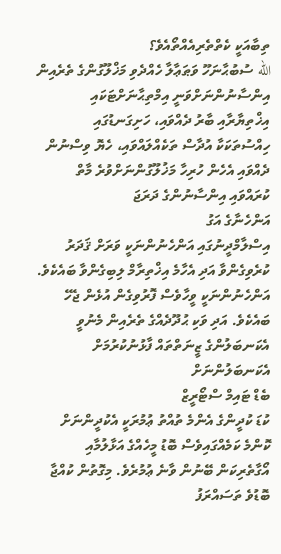ތިބާއަކީ ކެތްތެރިއެއްތޯއެވެ؟
الله ސުބުޙާނަހޫ ވަޠަޢާލާ ހެއްދެވި މަޚްލޫގުންގެ ތެރެއިން އިންސާނުންނަށްވަނީ އިމްތިޙާނަށްޓަކައި އިޚްތިޔާރާއި ބާރު ދެއްވައި، ހަށިގަނޑުގައި ހިއްސުތަކަކާ އުދާސް ތަކެއްލައްވައި، ހެޔޮ ވިސްނުން ދެއްވައި އެހެން ހުރިހާ މަޚުލޫގުންނަށްވުރެ މާތް ކުރައްވައި އިންސާނުންގެ ދަރަޖަ
އަންހެނާގެ އަގު
އިސްލާމްދީނުގައި އަންހެނުންނަކީ ވަރަށް ޤަދަރު ކުރެވިގެންވާ އަދި އެހާމެ އިޚްތިރާމް ލިބިގެންވާ ބައެކެވެ. އަންހެނުންނަކީ ވީހާވެސް ފޮރުވިގެން އުޅެން ޖެހޭ ބައެކެވެ. އަދި ވަކި ޙުދޫދެއްގެ ތެރެއިން މެނުވީ އެކަނބަލުންގެ ޒީނަތްތައް ފާޅުނުކުރުމަށް އެކަނބަލުންނަށް
ބެޑް ޓައިމް ސްޓޯރީޒް
ކުޑަ ކުދީންގެ އެންމެ ތުއްތު ޢުމުރަކީ އެކުދީންނަށް ކޮންމެ ކަމެއްގައިވެސް ބޮޑު މީހެއްގެ އަޅާލުމާއި އޯގާތެރިކަން ބޭނުން ވާނެ ޢުމުރެވެ. މިގޮތުން ކުއްޖާ ބޮޑުވެ ތަސައްރަފު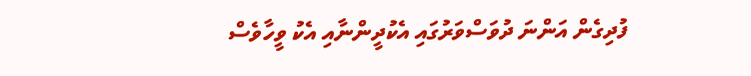ފުދިގެން އަންނަ ދުވަސްވަރުގައި އެކުދީންނާއި އެކު ވީހާވެސް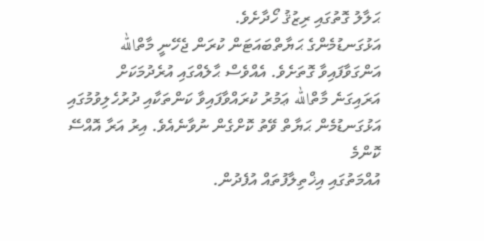ޙަލާލު ގޮތުގައި ރިޒުޤު ހޯދާށެވެ.
އަޅުގަނޑުމެންގެ ޙަޔާތްބައަޓަން ކުރަން ޖެހޭނީ މާތްالله އަންގަވާފައިވާ ގޮތަށެވެ. އެއްވެސް ޙާލެއްގައި އުރެދުމަކަށް އަރައިގަނެ މާތްالله ޢަމުރު ކުރައްވާފައިވާ ކަންތަކާއި ދުރުހެލިވުމުގައި އަޅުގަނޑުމެން ޙަޔާތް ވޭތު ކޮށްގެން ނުވާނެއެވެ. އިރު އަރާ އޮއްސޭ ކޮންމެ
އުއްމަތުގައި އިޚްތިލާފުތައް އުފެދުން.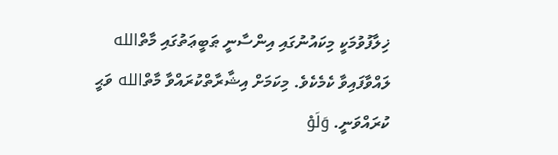ޚިލާފުވުމަކީ މިކައުނުގައި އިންސާނީ ޠަބީޢަތުގައި މާތްالله ލައްވާފައިވާ ކެމެކެވެ. މިކަމަށް އިޝާރާތްކުރައްވާ މާތްالله ވަޙީ ކުރައްވަނީ. وَلَوْ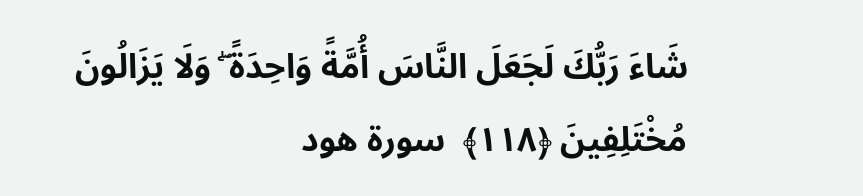شَاءَ رَ‌بُّكَ لَجَعَلَ النَّاسَ أُمَّةً وَاحِدَةً ۖ وَلَا يَزَالُونَ مُخْتَلِفِينَ ﴿١١٨﴾  سورة هود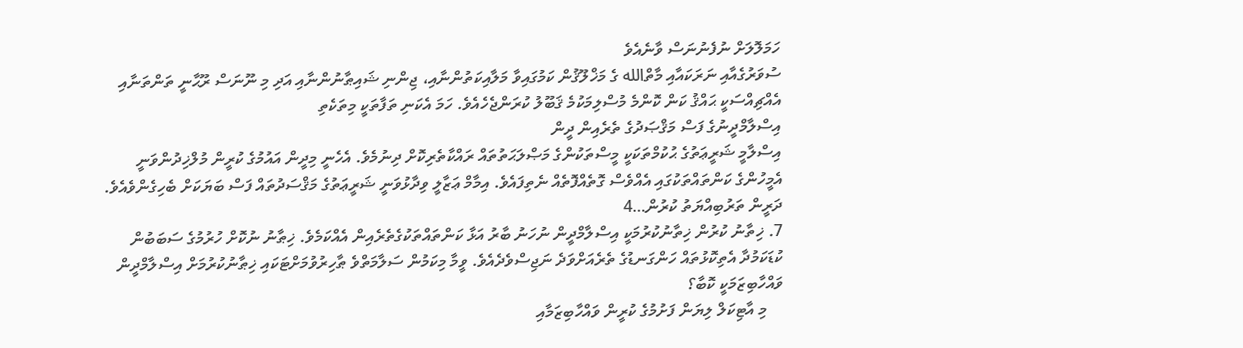ހަމަލޮލަށް ނުފެނުނަސް ވާނެއެވެ
ސުވަރުގެއާއި ނަރަކައާއި މާތްالله ގެ މަޚްލޫޤުން ކަމުގައިވާ މަލާއިކަތުންނާއި، ޖިންނި ޝައިޠާނުންނާއި އަދި މި ނޫނަސް ރޫޙާނީ ތަންތަނާއި އެއްޗިއްސަކީ ޙައްޤު ކަން ކޮންމެ މުސްލިމަކުމެ ޤަބޫލު ކުރަންޖެހެއެވެ. ހަމަ އެކަނި ތަފާތަކީ މިތަކެތި
އިސްލާމްދީނުގެ ފަސް މަޤްޞަދުގެ ތެރެއިން ދީން
އިސްލާމީ ޝަރީޢަތުގެ ޙުކުމްތަކަކީ މީސްތަކުންގެ މަޞްލަޙަތުތައް ރައްކާތެރިކޮށް ދިނުމެވެ. އެހެނީ މިދީން އައުމުގެ ކުރީން މުލްޚިދުންވަނީ އެމީހުންގެ ކަންތައްތަކުގައި އެއްވެސް ގޮތެއްފޮތެއް ނެތިފައެވެ. އިމާމް ޢަޒާލީ ވިދާޅުވަނީ ޝަރީޢަތުގެ މަޤްސަދުތައް ފަސް ބަޔަކަށް ބެހިގެންވެއެވެ.
ދަރީން ތަރުބިއްޔަތު ކުރުން…4
7. ޚިތާނު ކުރުން ޚިތާނުކުރުމަކީ އިސްލާމްދީން ނުހަނު ބާރު އަޅާ ކަންތައްތަކުގެތެރެއިން އެއްކަމެވެ. ޚިޠާނު ނުކޮށް ހުރުމުގެ ސަބަބުން ކުޑަކަމުދާ އެތިކޮޅުތައް ހަންގަނޑުގެ ތެރެއަށްވަދެ ނަޖިސްވެދެއެވެ. ވީމާ މިކަމުން ސަލާމަތްވެ ޠާހިރުވުމަށްޓަކައި ޚިޠާނުކުރުމަށް އިސްލާމްދީން
ވައްހާބިޒަމަކީ ކޮބާ؟
    މި އާޓިކަލް ލިޔަން ފަށުމުގެ ކުރީން ވައްހާބިޒަމާއި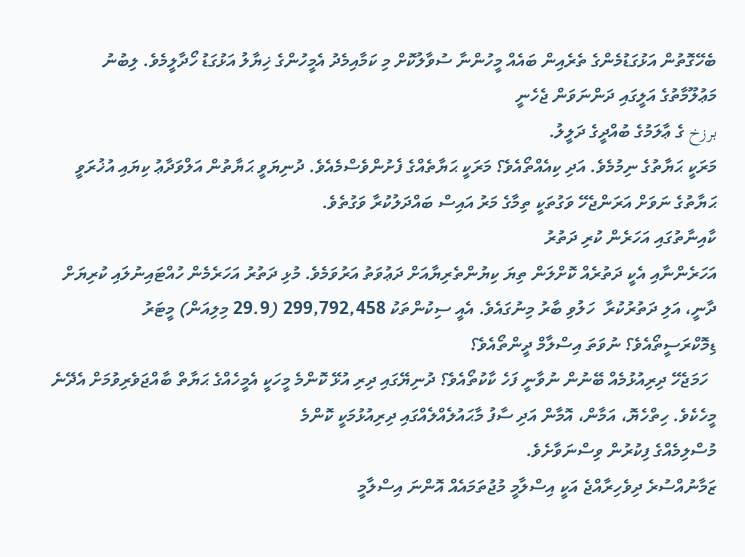ބެހޭގޮތުން އަޅުގަޑުމެންގެ ތެރެއިން ބައެއް މީހުންނާ ސުވާލުކޮށް މި ކަމާއިމެދު އެމީހުންގެ ޚިޔާލު އަޅުގަޑު ހޯދާލީމެވެ. ލިބުނު މަޢުލޫމާތުގެ އަލީގައި ދަންނަވަން ޖެހެނީ
برزخ ގެ ޢާލަމުގެ ބުއްދީގެ ދަލީލު.
މަރަކީ ޙަޔާތުގެ ނިމުމެވެ. އަދި ކިއެއްތޯއެވެ؟ މަރަކީ ޙަޔާތެއްގެ ފެށުންވެސްމެއެވެ. ދުނިޔަވީ ޙަޔާތުން އަލްވަދާޢު ކިޔައި އުޚުރަވީ ޙަޔާތުގެ ނަވަށް އަރަންޖެހޭ ވަގުތަކީ ތިމާގެ މަރު އައިސް ބައްދަލުކުރާ ވަގުތެވެ.
ކާއިނާތުގައި އަހަރެން ކުރި ދަތުރު
އަހަރެންނާއި އެކީ ދަތުރެއް ކޮށްލަން ތިޔަ ކިޔުންތެރިޔާއަށް ދަޢުވަތު އަރުވަމެވެ. މުޅި ދަތުރު އަހަރެމެން ހުއްޓައިނުލައި ކުރިޔަށް ދާނީ، އަލި ދަތުރުކުރާ  ހަލުވި ބާރު މިނުގައެވެ. އެއީ ސިކުންތަކު 299,792,458 (29.9 މިލިއަން) މީޓަރު
ޑިމޮކްރަސީތޯއެވެ؟ ނުވަތަ އިސްލާމް ދީންތޯއެވެ؟
  ހަމަޖެހޭ ދިރިއުޅުމެއް ބޭނުން ނުވާނީ ފަހެ ކާކުތޯއެވެ؟ ދުނިޔޭގައި ދިރި އުޅޭ ކޮންމެ މީހަކީ އެމީހެއްގެ ޙަޔާތް ބާއްޖަވެރިވުމަށް އެދޭނެ މީހެކެވެ. ހިތްހެޔޮ، އަމާން، އޮމާން އަދި ސާފު މާޙައުލެއްލެއްގައި ދިރިއުޅުމަކީ ކޮންމެ
މުސްލިމެއްގެ ފިކުރުން ވިސްނަވާށެވެ.
ޒަމާނުއްސުރެ ދިވެހިރާއްޖެ އަކީ އިސްލާމީ މުޖުތަމައެއް އޮންނަ އިސްލާމީ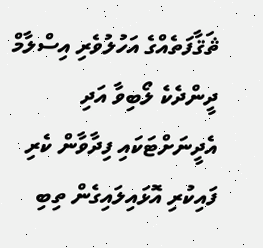ޘަޤާފަތެއްގެ އަހުލުވެރި އިސްލާމް ދީންދެކެ ލޯބިވާ އަދި އެދީނަށްޓަކައި ފިދާވާން ކެރި ފައިކުރި އޮޅައިލައިގެން ތިބި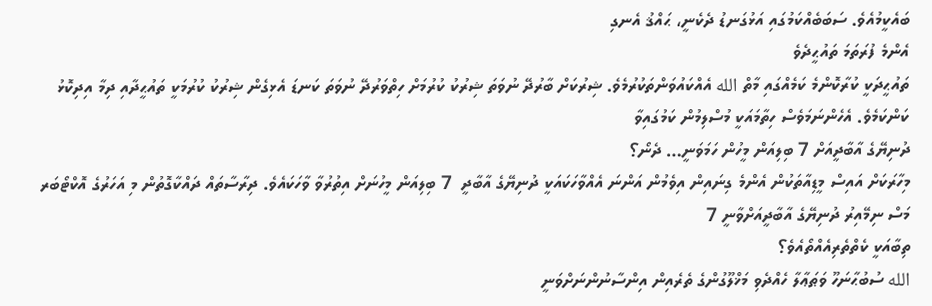ބައެކީމުއެވެ. ސަބަބެއްކަމުގައި އަޅުގަނޑު ދެކެނީ، ޙައްޤު އެނގި
އެންމެ ފުރަތަމަ ތައުޙީދެވެ
ތައުޙީދަކީ ކުރާކޮންމެ ކަމެއްގައި މާތް الله އެއްކައުވަންތަކުރުމެވެ. ޝިރުކަށް ބާރުދޭ ނުވަތަ ޝިރުކު ކުރުމަށް ހިތްވަރުދޭ ނުވަތަ ކަނޑަ އެޅިގެން ޝިރުކު ކުރުމަކީ ތައުޙީދާއި ދިމާ އިދިކޮޅު ކަންކަމެވެ. އެހެންނަމަވެސް ހިތާމައަކީ މުސްލިމުން ކަމުގައިވާ
ދުނިޔޭގެ އާބާދީއަށް 7 ބިލިއަން މީހުން ހަމަވަނީ… ދެނޯ؟
މިހާރަކަށް އައިސް މީޑިއާތަކުން އެންމެ ގިނައިން އިވެމުން އަންނަ އެއްވާހަކައަކީ ދުނިޔޭގެ އާބާދީ  7 ބިލިއަން މީހުނަށް އިތުރުވާ ވާހަކައެވެ. ދިރާސާތައް ދައްކާގޮތުން މި އަހަރުގެ އޮކްޓޯބަރ މަސް ނިމޭއިރު ދުނިޔޭގެ އާބާދީއަށްވާނީ 7
ތިބާއަކީ ކެތްތެރިއެއްތޯއެވެ؟
الله ސުބުޙާނަހޫ ވަޠަޢާލާ ހެއްދެވި މަޚްލޫގުންގެ ތެރެއިން އިންސާނުންނަށްވަނީ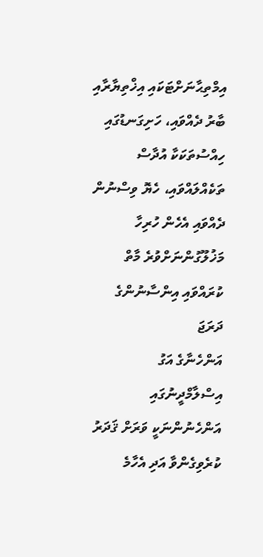އިމްތިޙާނަށްޓަކައި އިޚްތިޔާރާއި ބާރު ދެއްވައި، ހަށިގަނޑުގައި ހިއްސުތަކަކާ އުދާސް ތަކެއްލައްވައި، ހެޔޮ ވިސްނުން ދެއްވައި އެހެން ހުރިހާ މަޚުލޫގުންނަށްވުރެ މާތް ކުރައްވައި އިންސާނުންގެ ދަރަޖަ
އަންހެނާގެ އަގު
އިސްލާމްދީނުގައި އަންހެނުންނަކީ ވަރަށް ޤަދަރު ކުރެވިގެންވާ އަދި އެހާމެ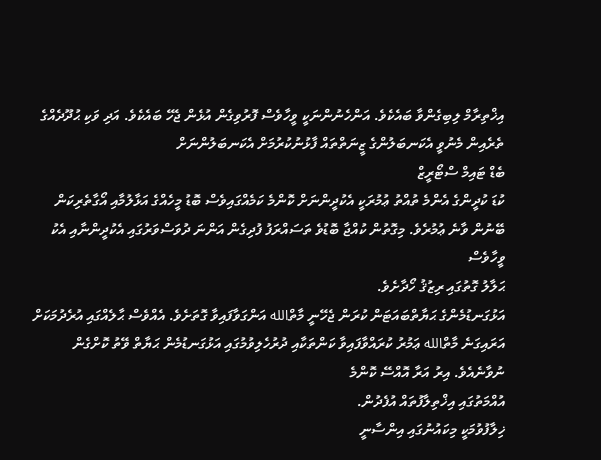އިޚްތިރާމް ލިބިގެންވާ ބައެކެވެ. އަންހެނުންނަކީ ވީހާވެސް ފޮރުވިގެން އުޅެން ޖެހޭ ބައެކެވެ. އަދި ވަކި ޙުދޫދެއްގެ ތެރެއިން މެނުވީ އެކަނބަލުންގެ ޒީނަތްތައް ފާޅުނުކުރުމަށް އެކަނބަލުންނަށް
ބެޑް ޓައިމް ސްޓޯރީޒް
ކުޑަ ކުދީންގެ އެންމެ ތުއްތު ޢުމުރަކީ އެކުދީންނަށް ކޮންމެ ކަމެއްގައިވެސް ބޮޑު މީހެއްގެ އަޅާލުމާއި އޯގާތެރިކަން ބޭނުން ވާނެ ޢުމުރެވެ. މިގޮތުން ކުއްޖާ ބޮޑުވެ ތަސައްރަފު ފުދިގެން އަންނަ ދުވަސްވަރުގައި އެކުދީންނާއި އެކު ވީހާވެސް
ޙަލާލު ގޮތުގައި ރިޒުޤު ހޯދާށެވެ.
އަޅުގަނޑުމެންގެ ޙަޔާތްބައަޓަން ކުރަން ޖެހޭނީ މާތްالله އަންގަވާފައިވާ ގޮތަށެވެ. އެއްވެސް ޙާލެއްގައި އުރެދުމަކަށް އަރައިގަނެ މާތްالله ޢަމުރު ކުރައްވާފައިވާ ކަންތަކާއި ދުރުހެލިވުމުގައި އަޅުގަނޑުމެން ޙަޔާތް ވޭތު ކޮށްގެން ނުވާނެއެވެ. އިރު އަރާ އޮއްސޭ ކޮންމެ
އުއްމަތުގައި އިޚްތިލާފުތައް އުފެދުން.
ޚިލާފުވުމަކީ މިކައުނުގައި އިންސާނީ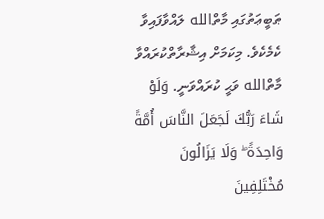ޠަބީޢަތުގައި މާތްالله ލައްވާފައިވާ ކެމެކެވެ. މިކަމަށް އިޝާރާތްކުރައްވާ މާތްالله ވަޙީ ކުރައްވަނީ. وَلَوْ شَاءَ رَ‌بُّكَ لَجَعَلَ النَّاسَ أُمَّةً وَاحِدَةً ۖ وَلَا يَزَالُونَ مُخْتَلِفِينَ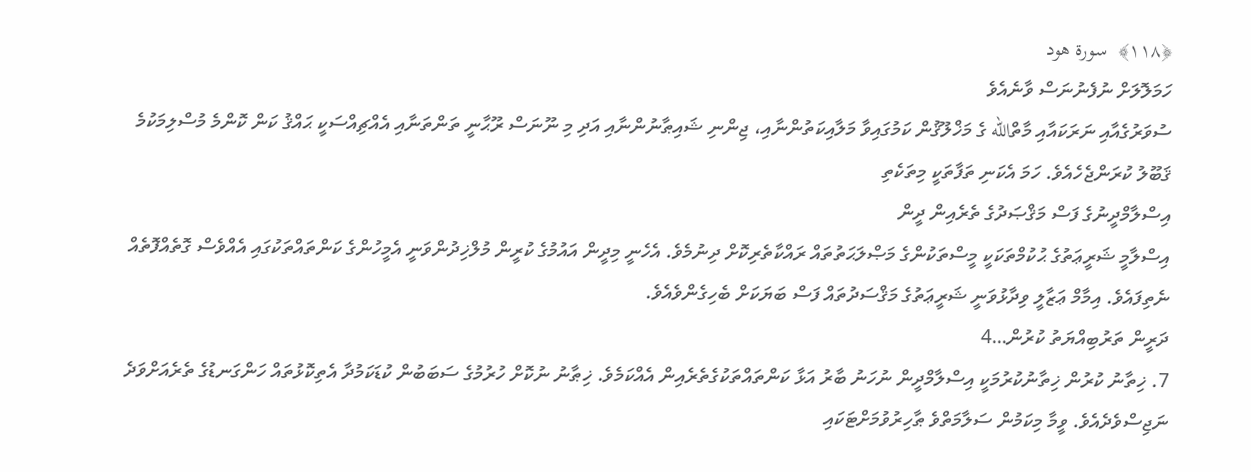﴿١١٨﴾  سورة هود
ހަމަލޮލަށް ނުފެނުނަސް ވާނެއެވެ
ސުވަރުގެއާއި ނަރަކައާއި މާތްالله ގެ މަޚްލޫޤުން ކަމުގައިވާ މަލާއިކަތުންނާއި، ޖިންނި ޝައިޠާނުންނާއި އަދި މި ނޫނަސް ރޫޙާނީ ތަންތަނާއި އެއްޗިއްސަކީ ޙައްޤު ކަން ކޮންމެ މުސްލިމަކުމެ ޤަބޫލު ކުރަންޖެހެއެވެ. ހަމަ އެކަނި ތަފާތަކީ މިތަކެތި
އިސްލާމްދީނުގެ ފަސް މަޤްޞަދުގެ ތެރެއިން ދީން
އިސްލާމީ ޝަރީޢަތުގެ ޙުކުމްތަކަކީ މީސްތަކުންގެ މަޞްލަޙަތުތައް ރައްކާތެރިކޮށް ދިނުމެވެ. އެހެނީ މިދީން އައުމުގެ ކުރީން މުލްޚިދުންވަނީ އެމީހުންގެ ކަންތައްތަކުގައި އެއްވެސް ގޮތެއްފޮތެއް ނެތިފައެވެ. އިމާމް ޢަޒާލީ ވިދާޅުވަނީ ޝަރީޢަތުގެ މަޤްސަދުތައް ފަސް ބަޔަކަށް ބެހިގެންވެއެވެ.
ދަރީން ތަރުބިއްޔަތު ކުރުން…4
7. ޚިތާނު ކުރުން ޚިތާނުކުރުމަކީ އިސްލާމްދީން ނުހަނު ބާރު އަޅާ ކަންތައްތަކުގެތެރެއިން އެއްކަމެވެ. ޚިޠާނު ނުކޮށް ހުރުމުގެ ސަބަބުން ކުޑަކަމުދާ އެތިކޮޅުތައް ހަންގަނޑުގެ ތެރެއަށްވަދެ ނަޖިސްވެދެއެވެ. ވީމާ މިކަމުން ސަލާމަތްވެ ޠާހިރުވުމަށްޓަކައި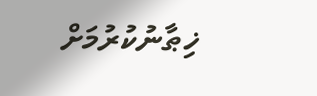ޚިޠާނުކުރުމަށް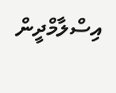އިސްލާމްދީން